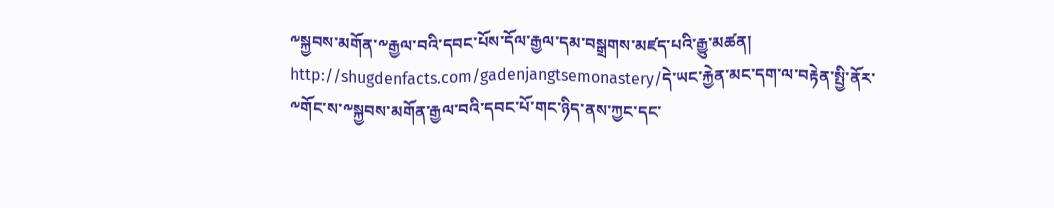༸སྐྱབས་མགོན་༸རྒྱལ་བའི་དབང་པོས་དོལ་རྒྱལ་དམ་བསྒྲགས་མཛད་པའི་རྒྱུ་མཚན།
http://shugdenfacts.com/gadenjangtsemonastery/དེ་ཡང་རྐྱེན་མང་དག་ལ་བརྟེན་སྤྱི་ནོར་༸གོང་ས་༸སྐྱབས་མགོན་རྒྱལ་བའི་དབང་པོ་གང་ཉིད་ནས་ཀྱང་དང་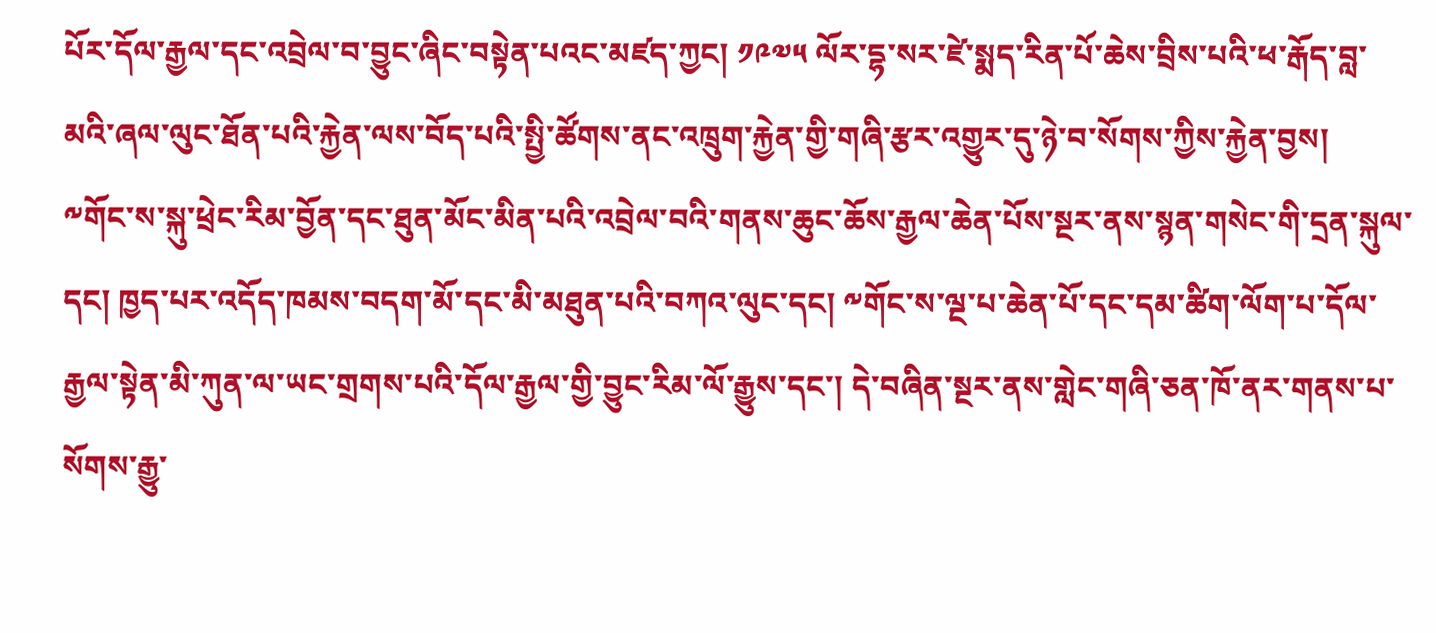པོར་དོལ་རྒྱལ་དང་འབྲེལ་བ་བྱུང་ཞིང་བསྟེན་པའང་མཛད་ཀྱང། ༡༩༧༥ ལོར་དྷ་སར་ཛེ་སྨད་རིན་པོ་ཆེས་བྲིས་པའི་ཕ་རྒོད་བླ་མའི་ཞལ་ལུང་ཐོན་པའི་རྐྱེན་ལས་བོད་པའི་སྤྱི་ཚོགས་ནང་འཁྲུག་རྐྱེན་གྱི་གཞི་རྩར་འགྱུར་དུ་ཉེ་བ་སོགས་ཀྱིས་རྐྱེན་བྱས། ༸གོང་ས་སྐུ་ཕྲེང་རིམ་བྱོན་དང་ཐུན་མོང་མིན་པའི་འབྲེལ་བའི་གནས་ཆུང་ཆོས་རྒྱལ་ཆེན་པོས་སྔར་ནས་སྙན་གསེང་གི་དྲན་སྐུལ་དང། ཁྱད་པར་འདོད་ཁམས་བདག་མོ་དང་མི་མཐུན་པའི་བཀའ་ལུང་དང། ༸གོང་ས་ལྔ་པ་ཆེན་པོ་དང་དམ་ཚིག་ལོག་པ་དོལ་རྒྱལ་སྟེན་མི་ཀུན་ལ་ཡང་གྲགས་པའི་དོལ་རྒྱལ་གྱི་བྱུང་རིམ་ལོ་རྒྱུས་དང་། དེ་བཞིན་སྔར་ནས་གླེང་གཞི་ཅན་ཁོ་ནར་གནས་པ་སོགས་རྒྱུ་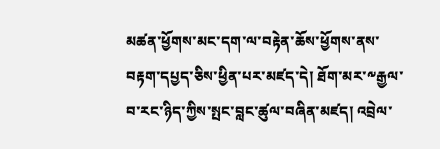མཚན་ཕྱོགས་མང་དག་ལ་བརྟེན་ཆོས་ཕྱོགས་ནས་བརྟག་དཔྱད་ཅིས་ཕྱིན་པར་མཛད་དེ། ཐོག་མར་༸རྒྱལ་བ་རང་ཉིད་ཀྱིས་སྤང་བླང་ཚུལ་བཞིན་མཛད། འབྲེལ་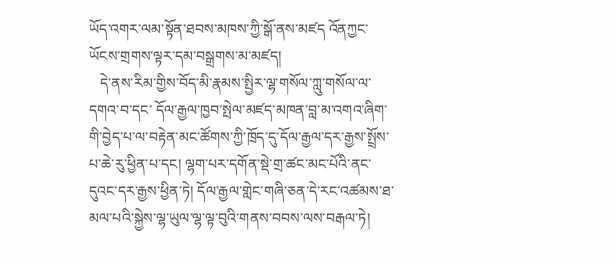ཡོད་འགར་ལམ་སྟོན་ཐབས་མཁས་ཀྱི་སྒོ་ནས་མཛད འོནཀྱང་ཡོངས་གྲགས་ལྟར་དམ་བསྒྲགས་མ་མཛད།
   དེ་ནས་རིམ་གྱིས་བོད་མི་རྣམས་སྤྱིར་ལྷ་གསོལ་ཀླུ་གསོལ་ལ་དགའ་བ་དང་ དོལ་རྒྱལ་ཁྱབ་སྤེལ་མཛད་མཁན་བླ་མ་འགའ་ཞིག་གི་བྱེད་པ་ལ་བརྟེན་མང་ཚོགས་ཀྱི་ཁྲོད་དུ་དོལ་རྒྱལ་དར་རྒྱས་སྤྲོས་པ་ཆེ་རུ་ཕྱིན་པ་དང། ལྷག་པར་དགོན་སྡེ་གྲ་ཚང་མང་པོའི་ནང་དུའང་དར་རྒྱས་ཕྱིན་ཏེ། དོལ་རྒྱལ་གླེང་གཞི་ཅན་དེ་རང་འཚམས་ཐ་མལ་པའི་སྐྱེས་ལྷ་ཡུལ་ལྷ་ལྟ་བུའི་གནས་བབས་ལས་བརྒལ་ཏེ།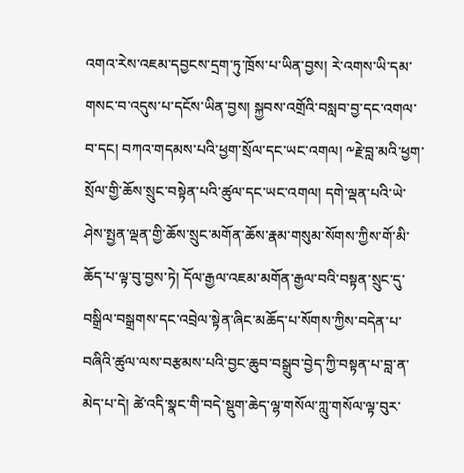འགའ་རེས་འཇམ་དབྱངས་དྲག་ཏུ་ཁྲོས་པ་ཡིན་བྱས། རེ་འགས་ཡི་དམ་གསང་བ་འདུས་པ་དངོས་ཡིན་བྱས། སྐྱབས་འགྲོའི་བསླབ་བྱ་དང་འགལ་བ་དང། བཀའ་གདམས་པའི་ཕྱག་སྲོལ་དང་ཡང་འགལ། ༸རྗེ་བླ་མའི་ཕྱག་སྲོལ་གྱི་ཆོས་སྲུང་བསྟེན་པའི་ཚུལ་དང་ཡང་འགལ། དགེ་ལྡན་པའི་ཡེ་ཤེས་སྤྱན་ལྡན་གྱི་ཆོས་སྲུང་མགོན་ཆོས་རྣམ་གསུམ་སོགས་ཀྱིས་གོ་མི་ཆོད་པ་ལྟ་བུ་བྱས་ཏེ། དོལ་རྒྱལ་འཇམ་མགོན་རྒྱལ་བའི་བསྟན་སྲུང་དུ་བསྒྲིལ་བསྒྲགས་དང་འབྲེལ་སྟེན་ཞིང་མཆོད་པ་སོགས་ཀྱིས་བདེན་པ་བཞིའི་ཚུལ་ལས་བརྩམས་པའི་བྱང་ཆུབ་བསྒྲུབ་བྱེད་ཀྱི་བསྟན་པ་བླ་ན་མེད་པ་དེ། ཚེ་འདི་སྣང་གི་བདེ་སྡུག་ཆེད་ལྷ་གསོལ་ཀླུ་གསོལ་ལྟ་བུར་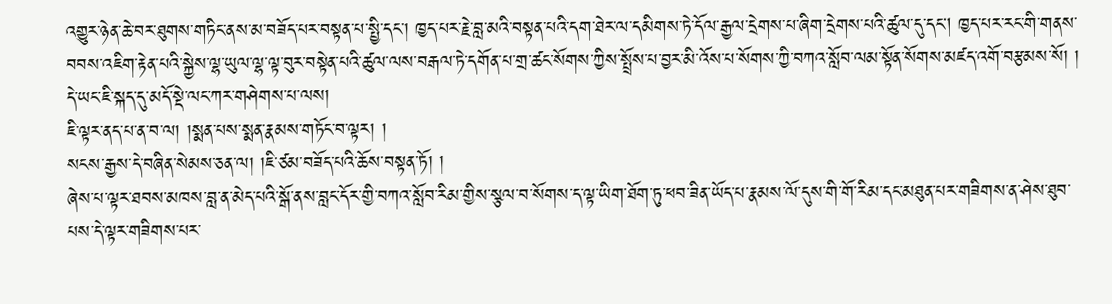འགྱུར་ཉེན་ཆེ་བར་ཐུགས་གཏིང་ནས་མ་བཟོད་པར་བསྟན་པ་སྤྱི་དང་། ཁྱད་པར་རྗེ་བླ་མའི་བསྟན་པའི་དག་ཐེར་ལ་དམིགས་ཏེ་དོལ་རྒྱལ་དྲེགས་པ་ཞིག་དྲེགས་པའི་ཚུལ་དུ་དང། ཁྱད་པར་རང་གི་གནས་བབས་འཇིག་རྟེན་པའི་སྐྱེས་ལྷ་ཡུལ་ལྷ་ལྟ་བུར་བསྟེན་པའི་ཚུལ་ལས་བརྒལ་ཏེ་དགོན་པ་གྲ་ཚང་སོགས་ཀྱིས་སྤྲོས་པ་བྱར་མི་འོས་པ་སོགས་ཀྱི་བཀའ་སློབ་ལམ་སྟོན་སོགས་མཛད་འགོ་བརྩམས་སོ། །
དེ་ཡང་ཇི་སྐད་དུ་མདོ་སྡེ་ལང་ཀར་གཤེགས་པ་ལས།
ཇི་ལྟར་ནད་པ་ན་བ་ལ། །སྨན་པས་སྨན་རྣམས་གཏོང་བ་ལྟར། །
སངས་རྒྱས་དེ་བཞིན་སེམས་ཅན་ལ། །ཇི་ཙམ་བཟོད་པའི་ཆོས་བསྟན་ཏོ། །
ཞེས་པ་ལྟར་ཐབས་མཁས་བླ་ན་མེད་པའི་སྒོ་ནས་བླང་དོར་གྱི་བཀའ་སློབ་རིམ་གྱིས་སྩལ་བ་སོགས་ད་ལྟ་ཡིག་ཐོག་ཏུ་ཕབ་ཟིན་ཡོད་པ་རྣམས་ལོ་དུས་གི་གོ་རིམ་དང་མཐུན་པར་གཟིགས་ན་ཤེས་ཐུབ་པས་དེ་ལྟར་གཟིགས་པར་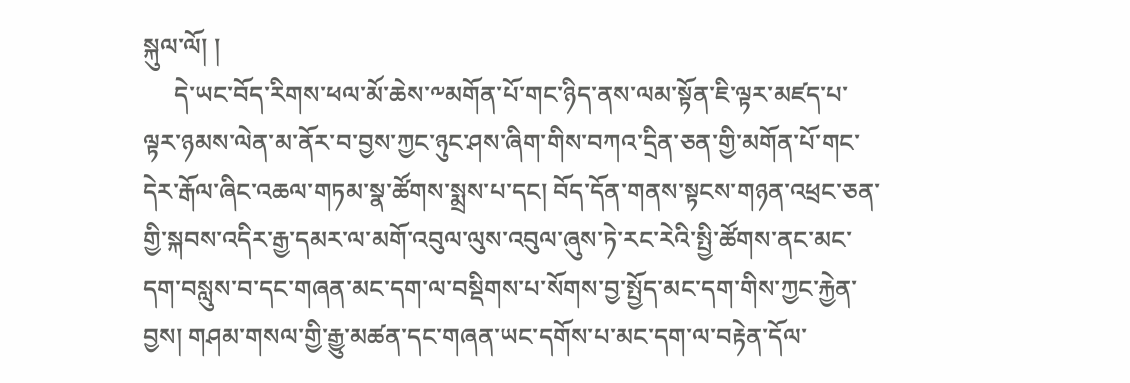སྐུལ་ལོ། །
     དེ་ཡང་བོད་རིགས་ཕལ་མོ་ཆེས་༸མགོན་པོ་གང་ཉིད་ནས་ལམ་སྟོན་ཇི་ལྟར་མཛད་པ་ལྟར་ཉམས་ལེན་མ་ནོར་བ་བྱས་ཀྱང་ཉུང་ཤས་ཞིག་གིས་བཀའ་དྲིན་ཅན་གྱི་མགོན་པོ་གང་དེར་རྒོལ་ཞིང་འཆལ་གཏམ་སྣ་ཚོགས་སྨྲས་པ་དང། བོད་དོན་གནས་སྟངས་གཉན་འཕྲང་ཅན་གྱི་སྐབས་འདིར་རྒྱ་དམར་ལ་མགོ་འབུལ་ལུས་འབུལ་ཞུས་ཏེ་རང་རེའི་སྤྱི་ཚོགས་ནང་མང་དག་བསླུས་བ་དང་གཞན་མང་དག་ལ་བསྡིགས་པ་སོགས་བྱ་སྤྱོད་མང་དག་གིས་ཀྱང་རྐྱེན་བྱས། གཤམ་གསལ་གྱི་རྒྱུ་མཚན་དང་གཞན་ཡང་དགོས་པ་མང་དག་ལ་བརྟེན་དོལ་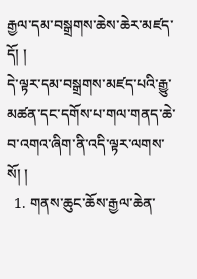རྒྱལ་དམ་བསྒྲགས་ཆེས་ཆེར་མཛད་དོ། །
དེ་ལྟར་དམ་བསྒྲགས་མཛད་པའི་རྒྱུ་མཚན་དང་དགོས་པ་གལ་གནད་ཆེ་བ་འགའ་ཞིག་ནི་འདི་ལྟར་ལགས་སོ། །
  1. གནས་ཆུང་ཆོས་རྒྱལ་ཆེན་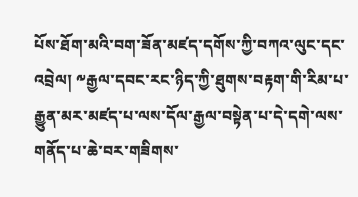པོས་ཐོག་མའི་བག་ཟོན་མཛད་དགོས་ཀྱི་བཀའ་ལུང་དང་འབྲེལ། ༸རྒྱལ་དབང་རང་ཉིད་ཀྱི་ཐུགས་བརྟག་གི་རིམ་པ་རྒྱུན་མར་མཛད་པ་ལས་དོལ་རྒྱལ་བསྟེན་པ་དེ་དགེ་ལས་གནོད་པ་ཆེ་བར་གཟིགས་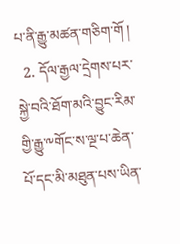པ་ནི་རྒྱུ་མཚན་གཅིག་གོ །
  2. དོལ་རྒྱལ་དྲེགས་པར་སྐྱེ་བའི་ཐོག་མའི་བྱུང་རིམ་གྱི་རྒྱུ་༸གོང་ས་ལྔ་པ་ཆེན་པོ་དང་མི་མཐུན་པས་ཡིན་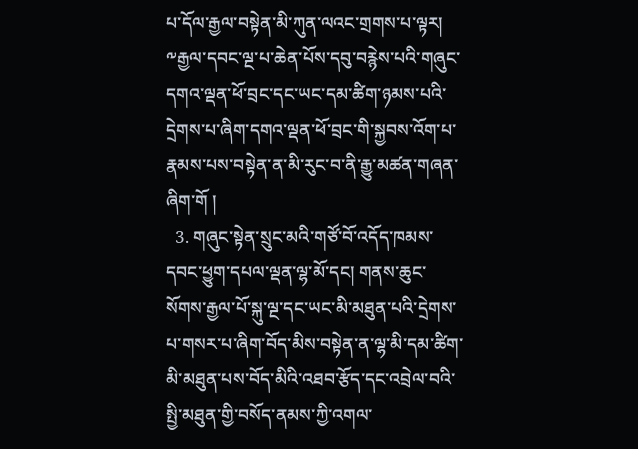པ་དོལ་རྒྱལ་བསྟེན་མི་ཀུན་ལའང་གྲགས་པ་ལྟར། ༸རྒྱལ་དབང་ལྔ་པ་ཆེན་པོས་དབུ་བརྙེས་པའི་གཞུང་དགའ་ལྡན་ཕོ་བྲང་དང་ཡང་དམ་ཚིག་ཉམས་པའི་དྲེགས་པ་ཞིག་དགའ་ལྡན་ཕོ་བྲང་གི་སྐྱབས་འོག་པ་རྣམས་པས་བསྟེན་ན་མི་རུང་བ་ནི་རྒྱུ་མཚན་གཞན་ཞིག་གོ །
  3. གཞུང་སྟེན་སྲུང་མའི་གཙོ་བོ་འདོད་ཁམས་དབང་ཕྱུག་དཔལ་ལྡན་ལྷ་མོ་དང། གནས་ཆུང་སོགས་རྒྱལ་པོ་སྐུ་ལྔ་དང་ཡང་མི་མཐུན་པའི་དྲེགས་པ་གསར་པ་ཞིག་བོད་མིས་བསྟེན་ན་ལྷ་མི་དམ་ཚིག་མི་མཐུན་པས་བོད་མིའི་འཐབ་རྩོད་དང་འབྲེལ་བའི་སྤྱི་མཐུན་གྱི་བསོད་ནམས་ཀྱི་འགལ་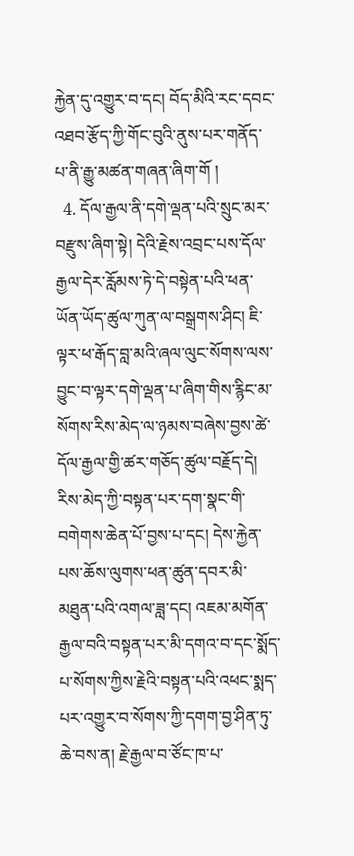རྐྱེན་དུ་འགྱུར་བ་དང། བོད་མིའི་རང་དབང་འཐབ་རྩོད་ཀྱི་གོང་བུའི་ནུས་པར་གནོད་པ་ནི་རྒྱུ་མཚན་གཞན་ཞིག་གོ །
  4. དོལ་རྒྱལ་ནི་དགེ་ལྡན་པའི་སྲུང་མར་བརྫུས་ཞིག་སྟེ། དེའི་རྗེས་འབྲང་པས་དོལ་རྒྱལ་དེར་རློམས་ཏེ་དེ་བསྟེན་པའི་ཕན་ཡོན་ཡོད་ཚུལ་ཀུན་ལ་བསྒྲགས་ཤིང། ཇི་ལྟར་ཕ་རྒོད་བླ་མའི་ཞལ་ལུང་སོགས་ལས་བྱུང་བ་ལྟར་དགེ་ལྡན་པ་ཞིག་གིས་རྙིང་མ་སོགས་རིས་མེད་ལ་ཉམས་བཞེས་བྱས་ཚེ་དོལ་རྒྱལ་གྱི་ཚར་གཅོད་ཚུལ་བརྗོད་དེ། རིས་མེད་ཀྱི་བསྟན་པར་དག་སྣང་གི་བགེགས་ཆེན་པོ་བྱས་པ་དང། དེས་རྐྱེན་པས་ཆོས་ལུགས་ཕན་ཚུན་དབར་མི་མཐུན་པའི་འགལ་ཟླ་དང། འཇམ་མགོན་རྒྱལ་བའི་བསྟན་པར་མི་དགའ་བ་དང་སྨོད་པ་སོགས་ཀྱིས་རྗེའི་བསྟན་པའི་འཕང་སྨད་པར་འགྱུར་བ་སོགས་ཀྱི་དགག་བྱ་ཤིན་ཏུ་ཆེ་བས་ན། རྗེ་རྒྱལ་བ་ཙོང་ཁ་པ་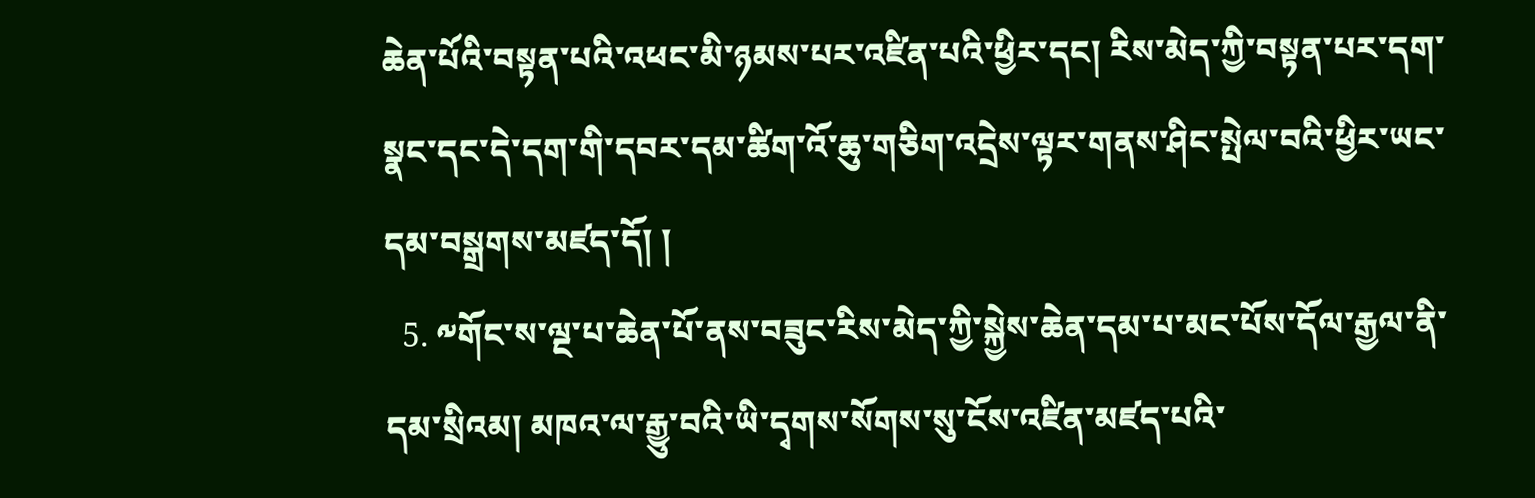ཆེན་པོའི་བསྟན་པའི་འཕང་མི་ཉམས་པར་འཛིན་པའི་ཕྱིར་དང། རིས་མེད་ཀྱི་བསྟན་པར་དག་སྣང་དང་དེ་དག་གི་དབར་དམ་ཚིག་འོ་ཆུ་གཅིག་འདྲེས་ལྟར་གནས་ཤིང་སྤེལ་བའི་ཕྱིར་ཡང་དམ་བསྒྲགས་མཛད་དོ། །
  5. ༸གོང་ས་ལྔ་པ་ཆེན་པོ་ནས་བཟུང་རིས་མེད་ཀྱི་སྐྱེས་ཆེན་དམ་པ་མང་པོས་དོལ་རྒྱལ་ནི་དམ་སྲིའམ། མཁའ་ལ་རྒྱུ་བའི་ཡི་དྭགས་སོགས་སུ་ངོས་འཛིན་མཛད་པའི་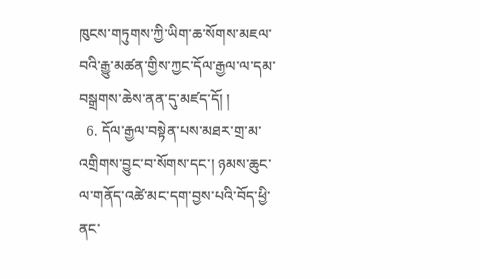ཁུངས་གཏུགས་ཀྱི་ཡིག་ཆ་སོགས་མཇལ་བའི་རྒྱུ་མཚན་གྱིས་ཀྱང་དོལ་རྒྱལ་ལ་དམ་བསྒྲགས་ཆེས་ནན་དུ་མཛད་དོ། །
  6. དོལ་རྒྱལ་བསྟེན་པས་མཐར་གྲ་མ་འགྲིགས་བྱུང་བ་སོགས་དང་། ཉམས་ཆུང་ལ་གནོད་འཚེ་མང་དག་བྱས་པའི་བོད་ཕྱི་ནང་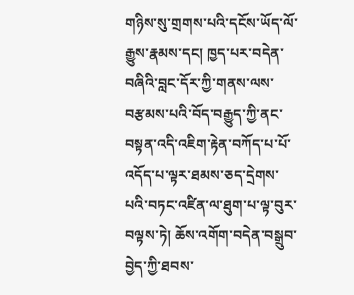གཉིས་སུ་གྲགས་པའི་དངོས་ཡོད་ལོ་རྒྱུས་རྣམས་དང། ཁྱད་པར་བདེན་བཞིའི་བླང་དོར་ཀྱི་གནས་ལས་བརྩམས་པའི་བོད་བརྒྱུད་ཀྱི་ནང་བསྟན་འདི་འཇིག་རྟེན་བཀོད་པ་པོ་འདོད་པ་ལྟར་ཐམས་ཅད་དྲེགས་པའི་བཏང་འཛིན་ལ་ཐུག་པ་ལྟ་བུར་བལྟས་ཏེ། ཆོས་འགོག་བདེན་བསྒྲུབ་བྱེད་ཀྱི་ཐབས་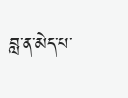བླ་ན་མེད་པ་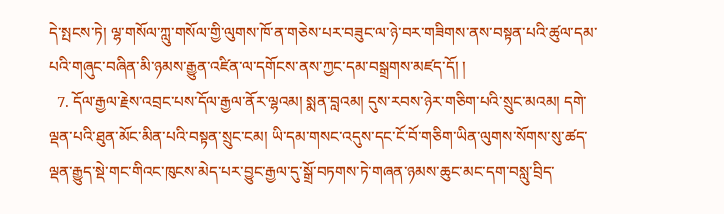དེ་སྤངས་ཏེ། ལྷ་གསོལ་ཀླུ་གསོལ་གྱི་ལུགས་ཁོ་ན་གཅེས་པར་བཟུང་ལ་ཉེ་བར་གཟིགས་ནས་བསྟན་པའི་ཚུལ་དམ་པའི་གཞུང་བཞིན་མི་ཉམས་རྒྱུན་འཛིན་ལ་དགོངས་ནས་ཀྱང་དམ་བསྒྲགས་མཛད་དོ། །
  7. དོལ་རྒྱལ་རྗེས་འབྲང་པས་དོལ་རྒྱལ་ནོར་ལྷའམ། སྨན་བླའམ། དུས་རབས་ཉེར་གཅིག་པའི་སྲུང་མའམ། དགེ་ལྡན་པའི་ཐུན་མོང་མིན་པའི་བསྟན་སྲུང་ངམ། ཡི་དམ་གསང་འདུས་དང་ངོ་བོ་གཅིག་ཡིན་ལུགས་སོགས་སུ་ཚད་ལྡན་རྒྱུད་སྡེ་གང་གིའང་ཁུངས་མེད་པར་བྱུང་རྒྱལ་དུ་སྒྲོ་བཏགས་ཏེ་གཞན་ཉམས་ཆུང་མང་དག་བསླུ་བྲིད་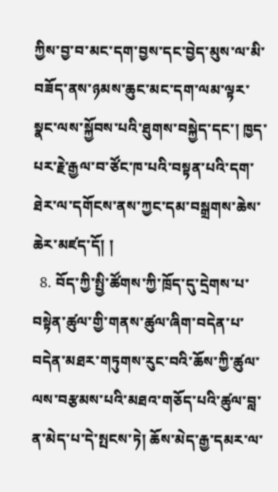ཀྱིས་བྱ་བ་མང་དག་བྱས་དང་བྱེད་མུས་ལ་མི་བཟོད་ནས་ཉམས་ཆུང་མང་དག་ལམ་ལྟར་སྣང་ལས་སྐྱོབས་པའི་ཐུགས་བསྐྱེད་དང་། ཁྱད་པར་རྗེ་རྒྱལ་བ་ཙོང་ཁ་པའི་བསྟན་པའི་དག་ཐེར་ལ་དགོངས་ནས་ཀྱང་དམ་བསྒྲགས་ཆེས་ཆེར་མཛད་དོ། །
  8. བོད་ཀྱི་སྤྱི་ཚོགས་ཀྱི་ཁྲོད་དུ་དྲེགས་པ་བསྟེན་ཚུལ་གྱི་གནས་ཚུལ་ཞིག་བདེན་པ་བདེན་མཐར་གཏུགས་རུང་བའི་ཆོས་ཀྱི་ཚུལ་ལས་བརྩམས་པའི་མཐའ་གཅོད་པའི་ཚུལ་བླ་ན་མེད་པ་དེ་སྤངས་ཏེ། ཆོས་མེད་རྒྱ་དམར་ལ་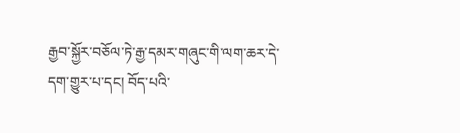རྒྱབ་སྐྱོར་བཅོལ་ཏེ་རྒྱ་དམར་གཞུང་གི་ལག་ཆར་དེ་དག་གྱུར་པ་དང། བོད་པའི་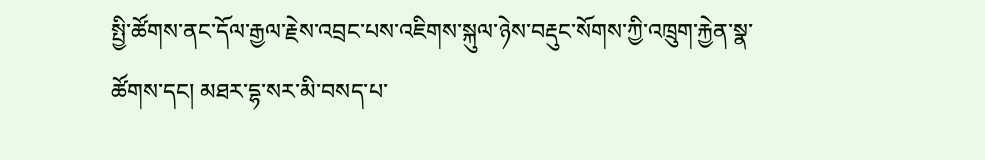སྤྱི་ཚོགས་ནང་དོལ་རྒྱལ་རྗེས་འབྲང་པས་འཇིགས་སྐུལ་ཉེས་བརྡུང་སོགས་ཀྱི་འཁྲུག་རྐྱེན་སྣ་ཚོགས་དང། མཐར་དྷ་སར་མི་བསད་པ་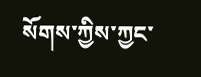སོགས་ཀྱིས་ཀྱང་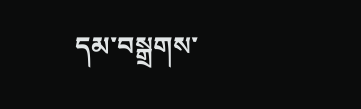དམ་བསྒྲགས་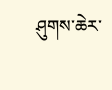ཤུགས་ཆེར་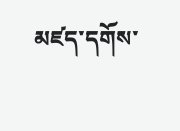མཛད་དགོས་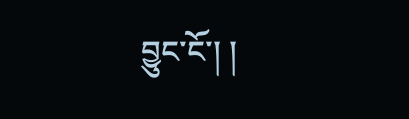བྱུང་ངོ་། །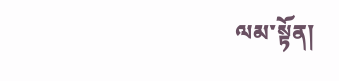ལམ་སྟོན།